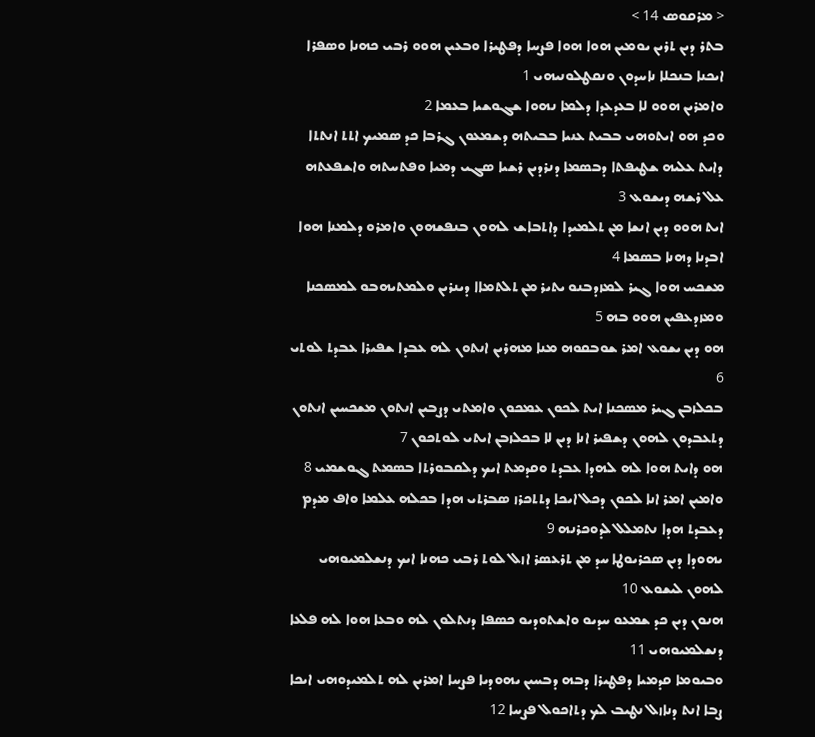< ܡܪܩܘܣ 14 >
ܒܬܪ ܕܝܢ ܬܪܝܢ ܝܘܡܝܢ ܗܘܐ ܗܘܐ ܦܨܚܐ ܕܦܛܝܪܐ ܘܒܥܝܢ ܗܘܘ ܪܒܝ ܟܗܢܐ ܘܤܦܪܐ ܐܝܟܢܐ ܒܢܟܠܐ ܢܐܚܕܘܢ ܘܢܩܛܠܘܢܝܗܝ 1
ܘܐܡܪܝܢ ܗܘܘ ܠܐ ܒܥܕܥܕܐ ܕܠܡܐ ܢܗܘܐ ܫܓܘܫܝܐ ܒܥܡܐ 2
ܘܟܕ ܗܘ ܐܝܬܘܗܝ ܒܒܝܬ ܥܢܝܐ ܒܒܝܬܗ ܕܫܡܥܘܢ ܓܪܒܐ ܟܕ ܤܡܝܟ ܐܬܬ ܐܢܬܬܐ ܕܐܝܬ ܥܠܝܗ ܫܛܝܦܬܐ ܕܒܤܡܐ ܕܢܪܕܝܢ ܪܫܝܐ ܤܓܝ ܕܡܝܐ ܘܦܬܚܬܗ ܘܐܫܦܥܬܗ ܥܠ ܪܫܗ ܕܝܫܘܥ 3
ܐܝܬ ܗܘܘ ܕܝܢ ܐܢܫܐ ܡܢ ܬܠܡܝܕܐ ܕܐܬܒܐܫ ܠܗܘܢ ܒܢܦܫܗܘܢ ܘܐܡܪܘ ܕܠܡܢܐ ܗܘܐ ܐܒܕܢܐ ܕܗܢܐ ܒܤܡܐ 4
ܡܫܟܚ ܗܘܐ ܓܝܪ ܠܡܙܕܒܢܘ ܝܬܝܪ ܡܢ ܬܠܬܡܐܐ ܕܝܢܪܝܢ ܘܠܡܬܝܗܒܘ ܠܡܤܟܢܐ ܘܡܙܕܥܦܝܢ ܗܘܘ ܒܗ 5
ܗܘ ܕܝܢ ܝܫܘܥ ܐܡܪ ܫܘܒܩܘܗ ܡܢܐ ܡܗܪܝܢ ܐܢܬܘܢ ܠܗ ܥܒܕܐ ܫܦܝܪܐ ܥܒܕܬ ܠܘܬܝ 6
ܒܟܠܙܒܢ ܓܝܪ ܡܤܟܢܐ ܐܝܬ ܠܟܘܢ ܥܡܟܘܢ ܘܐܡܬܝ ܕܨܒܝܢ ܐܢܬܘܢ ܡܫܟܚܝܢ ܐܢܬܘܢ ܕܬܥܒܕܘܢ ܠܗܘܢ ܕܫܦܝܪ ܐܢܐ ܕܝܢ ܠܐ ܒܟܠܙܒܢ ܐܝܬܝ ܠܘܬܟܘܢ 7
ܗܘ ܕܐܝܬ ܗܘܐ ܠܗ ܠܗܕܐ ܥܒܕܬ ܘܩܕܡܬ ܐܝܟ ܕܠܩܒܘܪܬܐ ܒܤܡܬ ܓܘܫܡܝ 8
ܘܐܡܝܢ ܐܡܪ ܐܢܐ ܠܟܘܢ ܕܟܠ ܐܝܟܐ ܕܬܬܟܪܙ ܤܒܪܬܝ ܗܕܐ ܒܟܠܗ ܥܠܡܐ ܘܐܦ ܡܕܡ ܕܥܒܕܬ ܗܕܐ ܢܬܡܠܠ ܠܕܘܟܪܢܗ 9
ܝܗܘܕܐ ܕܝܢ ܤܟܪܝܘܛܐ ܚܕ ܡܢ ܬܪܥܤܪ ܐܙܠ ܠܘܬ ܪܒܝ ܟܗܢܐ ܐܝܟ ܕܢܫܠܡܝܘܗܝ ܠܗܘܢ ܠܝܫܘܥ 10
ܗܢܘܢ ܕܝܢ ܟܕ ܫܡܥܘ ܚܕܝܘ ܘܐܫܬܘܕܝܘ ܟܤܦܐ ܕܢܬܠܘܢ ܠܗ ܘܒܥܐ ܗܘܐ ܠܗ ܦܠܥܐ ܕܢܫܠܡܝܘܗܝ 11
ܘܒܝܘܡܐ ܩܕܡܝܐ ܕܦܛܝܪܐ ܕܒܗ ܕܒܚܝܢ ܝܗܘܕܝܐ ܦܨܚܐ ܐܡܪܝܢ ܠܗ ܬܠܡܝܕܘܗܝ ܐܝܟܐ ܨܒܐ ܐܢܬ ܕܢܐܙܠ ܢܛܝܒ ܠܟ ܕܬܐܟܘܠ ܦܨܚܐ 12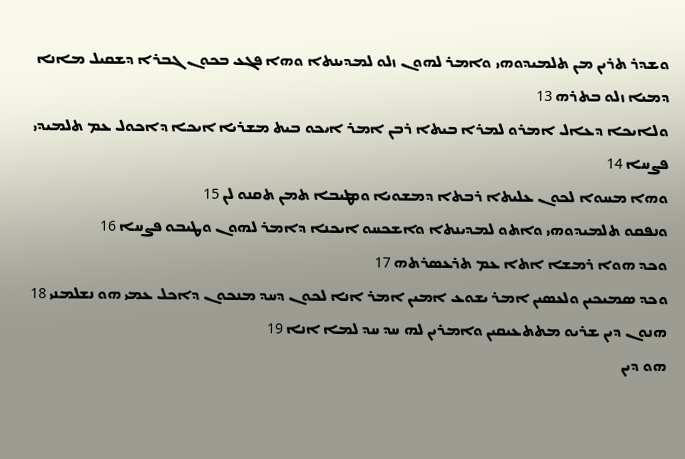ܘܫܕܪ ܬܪܝܢ ܡܢ ܬܠܡܝܕܘܗܝ ܘܐܡܪ ܠܗܘܢ ܙܠܘ ܠܡܕܝܢܬܐ ܘܗܐ ܦܓܥ ܒܟܘܢ ܓܒܪܐ ܕܫܩܝܠ ܡܐܢܐ ܕܡܝܐ ܙܠܘ ܒܬܪܗ 13
ܘܠܐܝܟܐ ܕܥܐܠ ܐܡܪܘ ܠܡܪܐ ܒܝܬܐ ܪܒܢ ܐܡܪ ܐܝܟܘ ܒܝܬ ܡܫܪܝܐ ܐܝܟܐ ܕܐܟܘܠ ܥܡ ܬܠܡܝܕܝ ܦܨܚܐ 14
ܘܗܐ ܡܚܘܐ ܠܟܘܢ ܥܠܝܬܐ ܪܒܬܐ ܕܡܫܘܝܐ ܘܡܛܝܒܐ ܬܡܢ ܬܩܢܘ ܠܢ 15
ܘܢܦܩܘ ܬܠܡܝܕܘܗܝ ܘܐܬܘ ܠܡܕܝܢܬܐ ܘܐܫܟܚܘ ܐܝܟܢܐ ܕܐܡܪ ܠܗܘܢ ܘܛܝܒܘ ܦܨܚܐ 16
ܘܟܕ ܗܘܐ ܪܡܫܐ ܐܬܐ ܥܡ ܬܪܥܤܪܬܗ 17
ܘܟܕ ܤܡܝܟܝܢ ܘܠܥܤܝܢ ܐܡܪ ܝܫܘܥ ܐܡܝܢ ܐܡܪ ܐܢܐ ܠܟܘܢ ܕܚܕ ܡܢܟܘܢ ܕܐܟܠ ܥܡܝ ܗܘ ܢܫܠܡܢܝ 18
ܗܢܘܢ ܕܝܢ ܫܪܝܘ ܡܬܬܥܝܩܝܢ ܘܐܡܪܝܢ ܠܗ ܚܕ ܚܕ ܠܡܐ ܐܢܐ 19
ܗܘ ܕܝܢ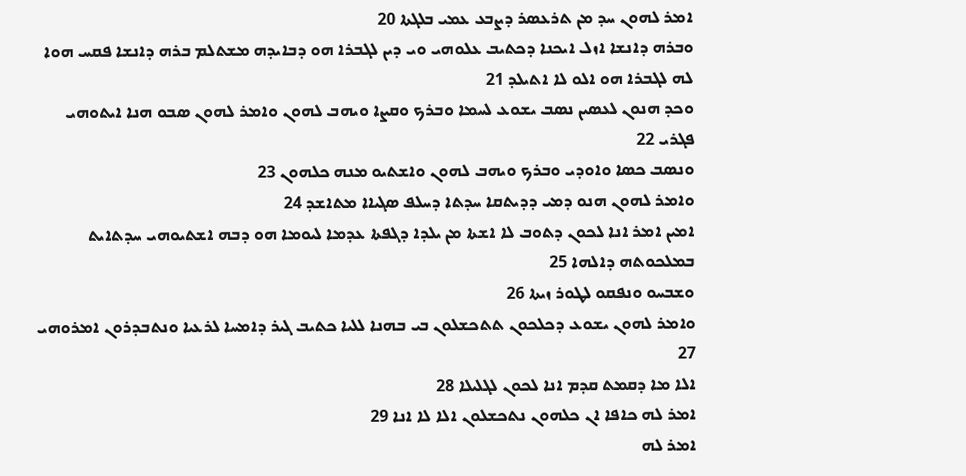ܐܡܪ ܠܗܘܢ ܚܕ ܡܢ ܬܪܥܤܪ ܕܨܒܥ ܥܡܝ ܒܠܓܬܐ 20
ܘܒܪܗ ܕܐܢܫܐ ܐܙܠ ܐܝܟܢܐ ܕܟܬܝܒ ܥܠܘܗܝ ܘܝ ܕܝܢ ܠܓܒܪܐ ܗܘ ܕܒܐܝܕܗ ܡܫܬܠܡ ܒܪܗ ܕܐܢܫܐ ܦܩܚ ܗܘܐ ܠܗ ܠܓܒܪܐ ܗܘ ܐܠܘ ܠܐ ܐܬܝܠܕ 21
ܘܟܕ ܗܢܘܢ ܠܥܤܝܢ ܢܤܒ ܝܫܘܥ ܠܚܡܐ ܘܒܪܟ ܘܩܨܐ ܘܝܗܒ ܠܗܘܢ ܘܐܡܪ ܠܗܘܢ ܤܒܘ ܗܢܐ ܐܝܬܘܗܝ ܦܓܪܝ 22
ܘܢܤܒ ܟܤܐ ܘܐܘܕܝ ܘܒܪܟ ܘܝܗܒ ܠܗܘܢ ܘܐܫܬܝܘ ܡܢܗ ܟܠܗܘܢ 23
ܘܐܡܪ ܠܗܘܢ ܗܢܘ ܕܡܝ ܕܕܝܬܩܐ ܚܕܬܐ ܕܚܠܦ ܤܓܝܐܐ ܡܬܐܫܕ 24
ܐܡܝܢ ܐܡܪ ܐܢܐ ܠܟܘܢ ܕܬܘܒ ܠܐ ܐܫܬܐ ܡܢ ܝܠܕܐ ܕܓܦܬܐ ܥܕܡܐ ܠܝܘܡܐ ܗܘ ܕܒܗ ܐܫܬܝܘܗܝ ܚܕܬܐܝܬ ܒܡܠܟܘܬܗ ܕܐܠܗܐ 25
ܘܫܒܚܘ ܘܢܦܩܘ ܠܛܘܪ ܙܝܬܐ 26
ܘܐܡܪ ܠܗܘܢ ܝܫܘܥ ܕܟܠܟܘܢ ܬܬܟܫܠܘܢ ܒܝ ܒܗܢܐ ܠܠܝܐ ܟܬܝܒ ܓܝܪ ܕܐܡܚܐ ܠܪܥܝܐ ܘܢܬܒܕܪܘܢ ܐܡܪܘܗܝ 27
ܐܠܐ ܡܐ ܕܩܡܬ ܩܕܡ ܐܢܐ ܠܟܘܢ ܠܓܠܝܠܐ 28
ܐܡܪ ܠܗ ܟܐܦܐ ܐܢ ܟܠܗܘܢ ܢܬܟܫܠܘܢ ܐܠܐ ܠܐ ܐܢܐ 29
ܐܡܪ ܠܗ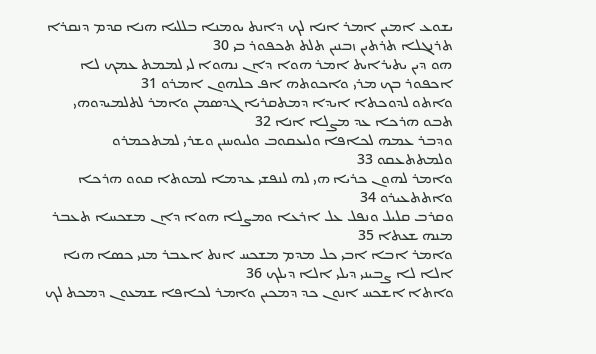ܝܫܘܥ ܐܡܝܢ ܐܡܪ ܐܢܐ ܠܟ ܕܐܢܬ ܝܘܡܢܐ ܒܠܠܝܐ ܗܢܐ ܩܕܡ ܕܢܩܪܐ ܬܪܢܓܠܐ ܬܪܬܝܢ ܙܒܢܝܢ ܬܠܬ ܬܟܦܘܪ ܒܝ 30
ܗܘ ܕܝܢ ܝܬܝܪܐܝܬ ܐܡܪ ܗܘܐ ܕܐܢ ܢܗܘܐ ܠܝ ܠܡܡܬ ܥܡܟ ܠܐ ܐܟܦܘܪ ܒܟ ܡܪܝ ܘܐܟܘܬܗ ܐܦ ܟܠܗܘܢ ܐܡܪܘ 31
ܘܐܬܘ ܠܕܘܟܬܐ ܐܝܕܐ ܕܡܬܩܪܝܐ ܓܕܤܡܢ ܘܐܡܪ ܠܬܠܡܝܕܘܗܝ ܬܒܘ ܗܪܟܐ ܥܕ ܡܨܠܐ ܐܢܐ 32
ܘܕܒܪ ܥܡܗ ܠܟܐܦܐ ܘܠܝܥܩܘܒ ܘܠܝܘܚܢܢ ܘܫܪܝ ܠܡܬܟܡܪܘ ܘܠܡܬܬܥܩܘ 33
ܘܐܡܪ ܠܗܘܢ ܟܪܝܐ ܗܝ ܠܗ ܠܢܦܫܝ ܥܕܡܐ ܠܡܘܬܐ ܩܘܘ ܗܪܟܐ ܘܐܬܬܥܝܪܘ 34
ܘܩܪܒ ܩܠܝܠ ܘܢܦܠ ܥܠ ܐܪܥܐ ܘܡܨܠܐ ܗܘܐ ܕܐܢ ܡܫܟܚܐ ܬܥܒܪ ܡܢܗ ܫܥܬܐ 35
ܘܐܡܪ ܐܒܐ ܐܒܝ ܟܠ ܡܕܡ ܡܫܟܚ ܐܢܬ ܐܥܒܪ ܡܢܝ ܟܤܐ ܗܢܐ ܐܠܐ ܠܐ ܨܒܝܢܝ ܕܝܠܝ ܐܠܐ ܕܝܠܟ 36
ܘܐܬܐ ܐܫܟܚ ܐܢܘܢ ܟܕ ܕܡܟܝܢ ܘܐܡܪ ܠܟܐܦܐ ܫܡܥܘܢ ܕܡܟܬ ܠܟ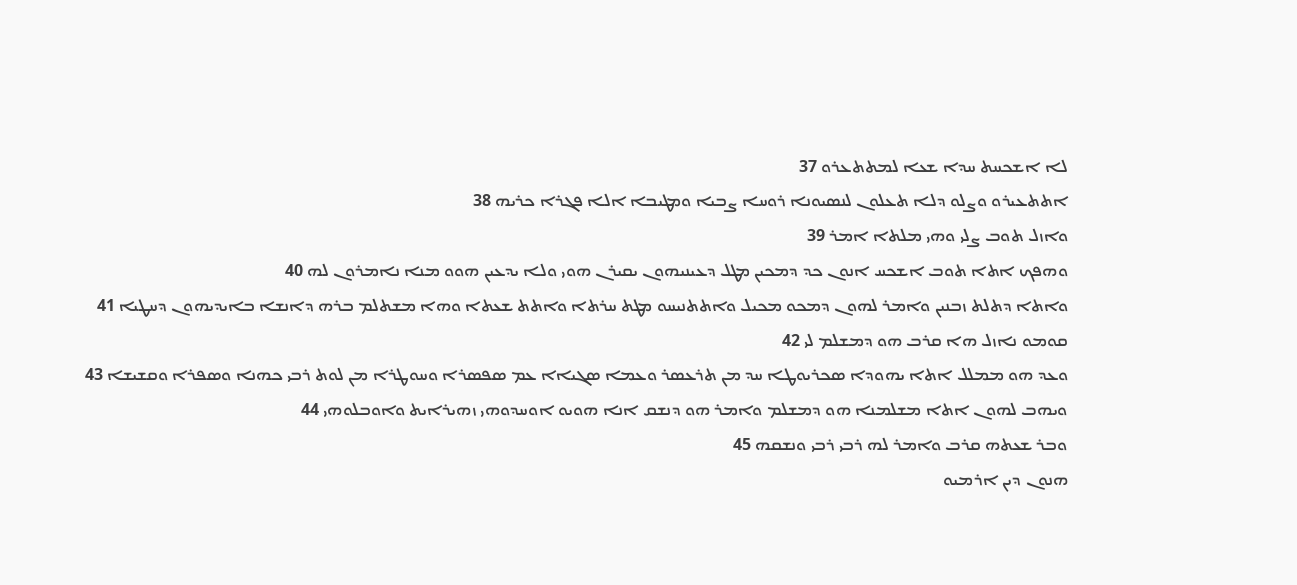ܠܐ ܐܫܟܚܬ ܚܕܐ ܫܥܐ ܠܡܬܬܥܪܘ 37
ܐܬܬܥܝܪܘ ܘܨܠܘ ܕܠܐ ܬܥܠܘܢ ܠܢܤܝܘܢܐ ܪܘܚܐ ܨܒܝܐ ܘܡܛܝܒܐ ܐܠܐ ܦܓܪܐ ܟܪܝܗ 38
ܘܐܙܠ ܬܘܒ ܨܠܝ ܘܗܝ ܡܠܬܐ ܐܡܪ 39
ܘܗܦܟ ܐܬܐ ܬܘܒ ܐܫܟܚ ܐܢܘܢ ܟܕ ܕܡܟܝܢ ܡܛܠ ܕܥܝܢܝܗܘܢ ܝܩܝܪܢ ܗܘܝ ܘܠܐ ܝܕܥܝܢ ܗܘܘ ܡܢܐ ܢܐܡܪܘܢ ܠܗ 40
ܘܐܬܐ ܕܬܠܬ ܙܒܢܝܢ ܘܐܡܪ ܠܗܘܢ ܕܡܟܘ ܡܟܝܠ ܘܐܬܬܢܝܚܘ ܡܛܬ ܚܪܬܐ ܘܐܬܬ ܫܥܬܐ ܘܗܐ ܡܫܬܠܡ ܒܪܗ ܕܐܢܫܐ ܒܐܝܕܝܗܘܢ ܕܚܛܝܐ 41
ܩܘܡܘ ܢܐܙܠ ܗܐ ܩܪܒ ܗܘ ܕܡܫܠܡ ܠܝ 42
ܘܥܕ ܗܘ ܡܡܠܠ ܐܬܐ ܝܗܘܕܐ ܤܟܪܝܘܛܐ ܚܕ ܡܢ ܬܪܥܤܪ ܘܥܡܐ ܤܓܝܐܐ ܥܡ ܤܦܤܪܐ ܘܚܘܛܪܐ ܡܢ ܠܘܬ ܪܒܝ ܟܗܢܐ ܘܤܦܪܐ ܘܩܫܝܫܐ 43
ܘܝܗܒ ܠܗܘܢ ܐܬܐ ܡܫܠܡܢܐ ܗܘ ܕܡܫܠܡ ܘܐܡܪ ܗܘ ܕܢܫܩ ܐܢܐ ܗܘܝܘ ܐܘܚܕܘܗܝ ܙܗܝܪܐܝܬ ܘܐܘܒܠܘܗܝ 44
ܘܒܪ ܫܥܬܗ ܩܪܒ ܘܐܡܪ ܠܗ ܪܒܝ ܪܒܝ ܘܢܫܩܗ 45
ܗܢܘܢ ܕܝܢ ܐܪܡܝܘ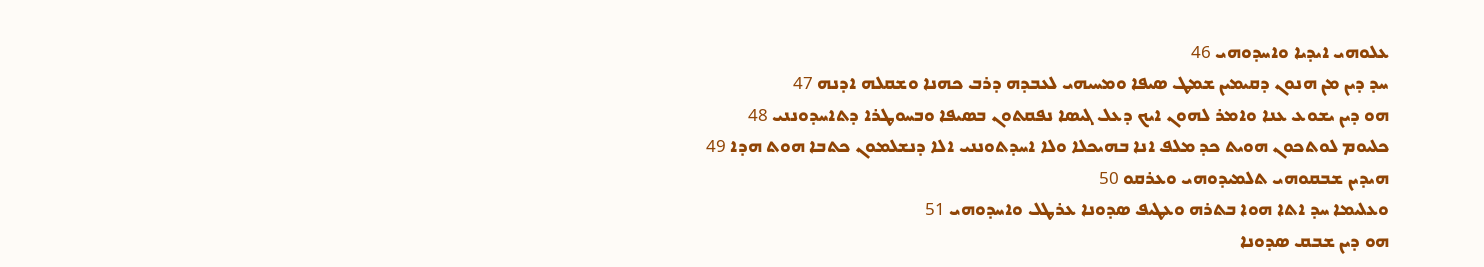ܥܠܘܗܝ ܐܝܕܝܐ ܘܐܚܕܘܗܝ 46
ܚܕ ܕܝܢ ܡܢ ܗܢܘܢ ܕܩܝܡܝܢ ܫܡܛ ܤܝܦܐ ܘܡܚܝܗܝ ܠܥܒܕܗ ܕܪܒ ܟܗܢܐ ܘܫܩܠܗ ܐܕܢܗ 47
ܗܘ ܕܝܢ ܝܫܘܥ ܥܢܐ ܘܐܡܪ ܠܗܘܢ ܐܝܟ ܕܥܠ ܓܝܤܐ ܢܦܩܬܘܢ ܒܤܝܦܐ ܘܒܚܘܛܪܐ ܕܬܐܚܕܘܢܢܝ 48
ܟܠܝܘܡ ܠܘܬܟܘܢ ܗܘܝܬ ܟܕ ܡܠܦ ܐܢܐ ܒܗܝܟܠܐ ܘܠܐ ܐܚܕܬܘܢܢܝ ܐܠܐ ܕܢܫܠܡܘܢ ܟܬܒܐ ܗܘܬ ܗܕܐ 49
ܗܝܕܝܢ ܫܒܩܘܗܝ ܬܠܡܝܕܘܗܝ ܘܥܪܩܘ 50
ܘܥܠܝܡܐ ܚܕ ܐܬܐ ܗܘܐ ܒܬܪܗ ܘܥܛܝܦ ܤܕܘܢܐ ܥܪܛܠ ܘܐܚܕܘܗܝ 51
ܗܘ ܕܝܢ ܫܒܩ ܤܕܘܢܐ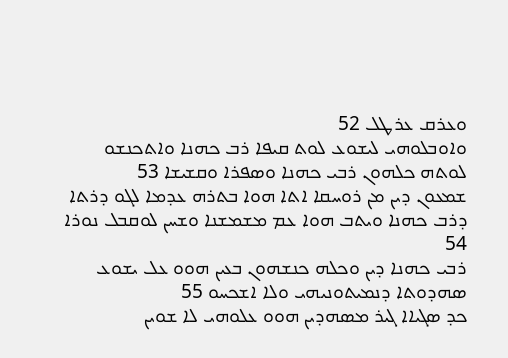ܘܥܪܩ ܥܪܛܠ 52
ܘܐܘܒܠܘܗܝ ܠܝܫܘܥ ܠܘܬ ܩܝܦܐ ܪܒ ܟܗܢܐ ܘܐܬܟܢܫܘ ܠܘܬܗ ܟܠܗܘܢ ܪܒܝ ܟܗܢܐ ܘܤܦܪܐ ܘܩܫܝܫܐ 53
ܫܡܥܘܢ ܕܝܢ ܡܢ ܪܘܚܩܐ ܐܬܐ ܗܘܐ ܒܬܪܗ ܥܕܡܐ ܠܓܘ ܕܪܬܐ ܕܪܒ ܟܗܢܐ ܘܝܬܒ ܗܘܐ ܥܡ ܡܫܡܫܢܐ ܘܫܚܢ ܠܘܩܒܠ ܢܘܪܐ 54
ܪܒܝ ܟܗܢܐ ܕܝܢ ܘܟܠܗ ܟܢܫܗܘܢ ܒܥܝܢ ܗܘܘ ܥܠ ܝܫܘܥ ܤܗܕܘܬܐ ܕܢܡܝܬܘܢܝܗܝ ܘܠܐ ܐܫܟܚܘ 55
ܟܕ ܤܓܝܐܐ ܓܝܪ ܡܤܗܕܝܢ ܗܘܘ ܥܠܘܗܝ ܠܐ ܫܘܝܢ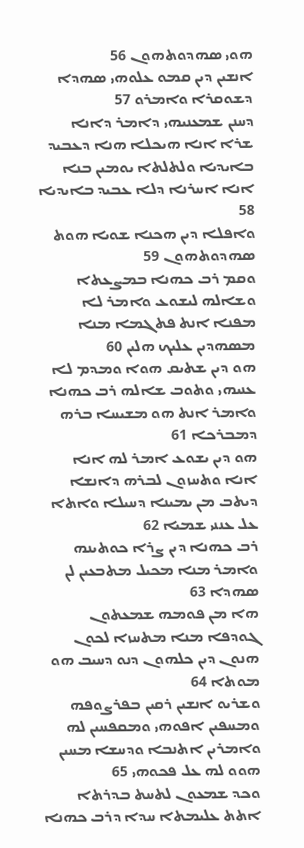ܗܘܝ ܤܗܕܘܬܗܘܢ 56
ܐܢܫܝܢ ܕܝܢ ܩܡܘ ܥܠܘܗܝ ܤܗܕܐ ܕܫܘܩܪܐ ܘܐܡܪܘ 57
ܕܚܢܢ ܫܡܥܢܝܗܝ ܕܐܡܪ ܕܐܢܐ ܫܪܐ ܐܢܐ ܗܝܟܠܐ ܗܢܐ ܕܥܒܝܕ ܒܐܝܕܝܐ ܘܠܬܠܬܐ ܝܘܡܝܢ ܒܢܐ ܐܢܐ ܐܚܪܢܐ ܕܠܐ ܥܒܝܕ ܒܐܝܕܝܐ 58
ܘܐܦܠܐ ܕܝܢ ܗܟܢܐ ܫܘܝܐ ܗܘܬ ܤܗܕܘܬܗܘܢ 59
ܘܩܡ ܪܒ ܟܗܢܐ ܒܡܨܥܬܐ ܘܫܐܠܗ ܠܝܫܘܥ ܘܐܡܪ ܠܐ ܡܦܢܐ ܐܢܬ ܦܬܓܡܐ ܡܢܐ ܡܤܗܕܝܢ ܥܠܝܟ ܗܠܝܢ 60
ܗܘ ܕܝܢ ܫܬܝܩ ܗܘܐ ܘܡܕܡ ܠܐ ܥܢܝܗܝ ܘܬܘܒ ܫܐܠܗ ܪܒ ܟܗܢܐ ܘܐܡܪ ܐܢܬ ܗܘ ܡܫܝܚܐ ܒܪܗ ܕܡܒܪܟܐ 61
ܗܘ ܕܝܢ ܝܫܘܥ ܐܡܪ ܠܗ ܐܢܐ ܐܢܐ ܘܬܚܙܘܢ ܠܒܪܗ ܕܐܢܫܐ ܕܝܬܒ ܡܢ ܝܡܝܢܐ ܕܚܝܠܐ ܘܐܬܐ ܥܠ ܥܢܢܝ ܫܡܝܐ 62
ܪܒ ܟܗܢܐ ܕܝܢ ܨܪܐ ܟܘܬܝܢܗ ܘܐܡܪ ܡܢܐ ܡܟܝܠ ܡܬܒܥܝܢ ܠܢ ܤܗܕܐ 63
ܗܐ ܡܢ ܦܘܡܗ ܫܡܥܬܘܢ ܓܘܕܦܐ ܡܢܐ ܡܬܚܙܐ ܠܟܘܢ ܗܢܘܢ ܕܝܢ ܟܠܗܘܢ ܕܢܘ ܕܚܝܒ ܗܘ ܡܘܬܐ 64
ܘܫܪܝܘ ܐܢܫܝܢ ܪܩܝܢ ܒܦܪܨܘܦܗ ܘܡܚܦܝܢ ܐܦܘܗܝ ܘܡܩܦܚܝܢ ܠܗ ܘܐܡܪܝܢ ܐܬܢܒܐ ܘܕܚܫܐ ܡܚܝܢ ܗܘܘ ܠܗ ܥܠ ܦܟܘܗܝ 65
ܘܟܕ ܫܡܥܘܢ ܠܬܚܬ ܒܕܪܬܐ ܐܬܬ ܥܠܝܡܬܐ ܚܕܐ ܕܪܒ ܟܗܢܐ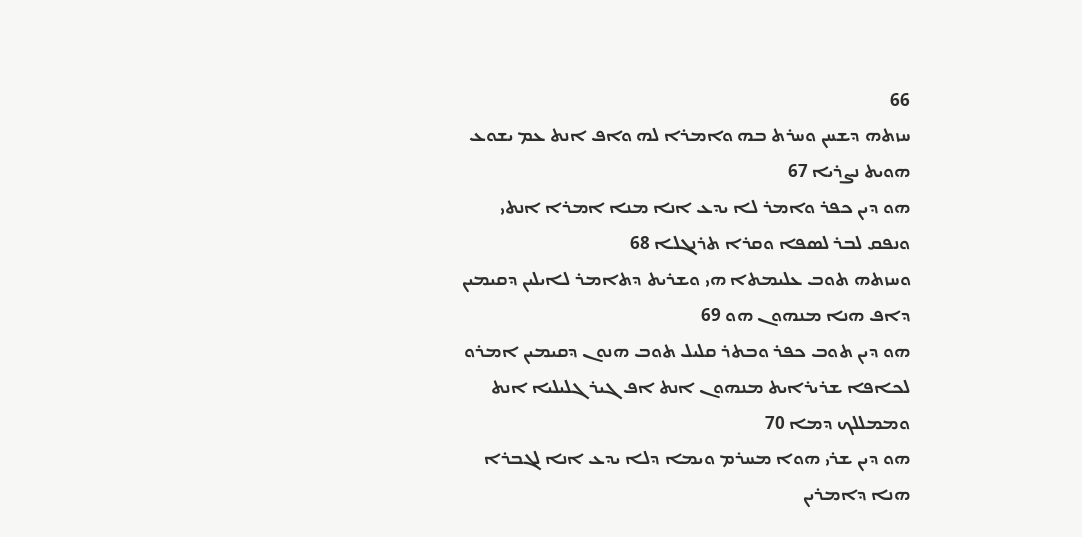66
ܚܙܬܗ ܕܫܚܢ ܘܚܪܬ ܒܗ ܘܐܡܪܐ ܠܗ ܘܐܦ ܐܢܬ ܥܡ ܝܫܘܥ ܗܘܝܬ ܢܨܪܝܐ 67
ܗܘ ܕܝܢ ܟܦܪ ܘܐܡܪ ܠܐ ܝܕܥ ܐܢܐ ܡܢܐ ܐܡܪܐ ܐܢܬܝ ܘܢܦܩ ܠܒܪ ܠܤܦܐ ܘܩܪܐ ܬܪܢܓܠܐ 68
ܘܚܙܬܗ ܬܘܒ ܥܠܝܡܬܐ ܗܝ ܘܫܪܝܬ ܕܬܐܡܪ ܠܐܝܠܝܢ ܕܩܝܡܝܢ ܕܐܦ ܗܢܐ ܡܢܗܘܢ ܗܘ 69
ܗܘ ܕܝܢ ܬܘܒ ܟܦܪ ܘܒܬܪ ܩܠܝܠ ܬܘܒ ܗܢܘܢ ܕܩܝܡܝܢ ܐܡܪܘ ܠܟܐܦܐ ܫܪܝܪܐܝܬ ܡܢܗܘܢ ܐܢܬ ܐܦ ܓܝܪ ܓܠܝܠܝܐ ܐܢܬ ܘܡܡܠܠܟ ܕܡܐ 70
ܗܘ ܕܝܢ ܫܪܝ ܗܘܐ ܡܚܪܡ ܘܝܡܐ ܕܠܐ ܝܕܥ ܐܢܐ ܠܓܒܪܐ ܗܢܐ ܕܐܡܪܝܢ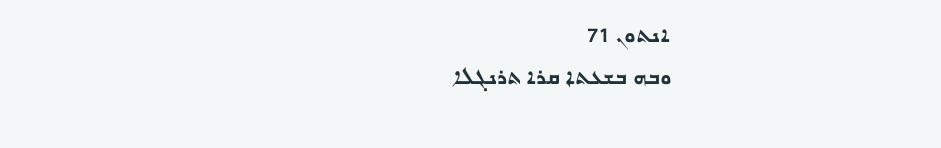ܐܢܬܘܢ 71
ܘܒܗ ܒܫܥܬܐ ܩܪܐ ܬܪܢܓܠܐ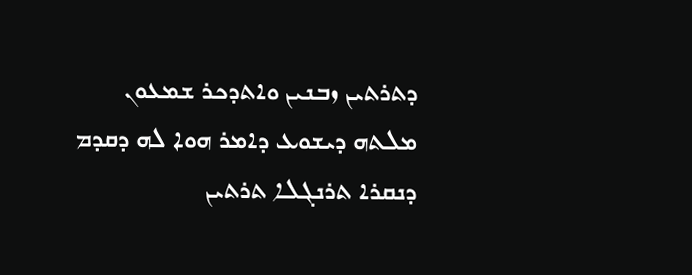ܕܬܪܬܝܢ ܙܒܢܝܢ ܘܐܬܕܟܪ ܫܡܥܘܢ ܡܠܬܗ ܕܝܫܘܥ ܕܐܡܪ ܗܘܐ ܠܗ ܕܩܕܡ ܕܢܩܪܐ ܬܪܢܓܠܐ ܬܪܬܝܢ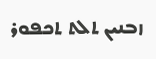ܙܒܢܝܢ ܬܠܬ ܬܟܦܘܪ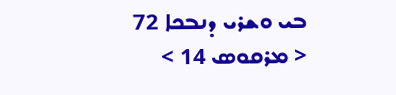ܒܝ ܘܫܪܝ ܕܢܒܟܐ 72
< ܡܪܩܘܣ 14 >